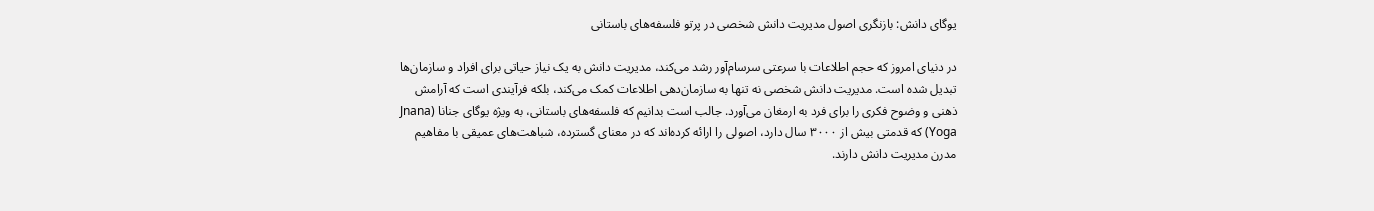یوگای دانش: بازنگری اصول مدیریت دانش شخصی در پرتو فلسفه‌های باستانی

در دنیای امروز که حجم اطلاعات با سرعتی سرسام‌آور رشد می‌کند، مدیریت دانش به یک نیاز حیاتی برای افراد و سازمان‌ها تبدیل شده است. مدیریت دانش شخصی نه تنها به سازمان‌دهی اطلاعات کمک می‌کند، بلکه فرآیندی است که آرامش ذهنی و وضوح فکری را برای فرد به ارمغان می‌آورد. جالب است بدانیم که فلسفه‌های باستانی، به ویژه یوگای جنانا (Jnana Yoga) که قدمتی بیش از ۳۰۰۰ سال دارد، اصولی را ارائه کرده‌اند که در معنای گسترده، شباهت‌های عمیقی با مفاهیم مدرن مدیریت دانش دارند.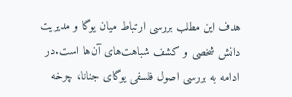هدف این مطلب بررسی ارتباط میان یوگا و مدیریت دانش شخصی و کشف شباهت‌های آن‌ها است.در ادامه به بررسی اصول فلسفی یوگای جنانا، چرخه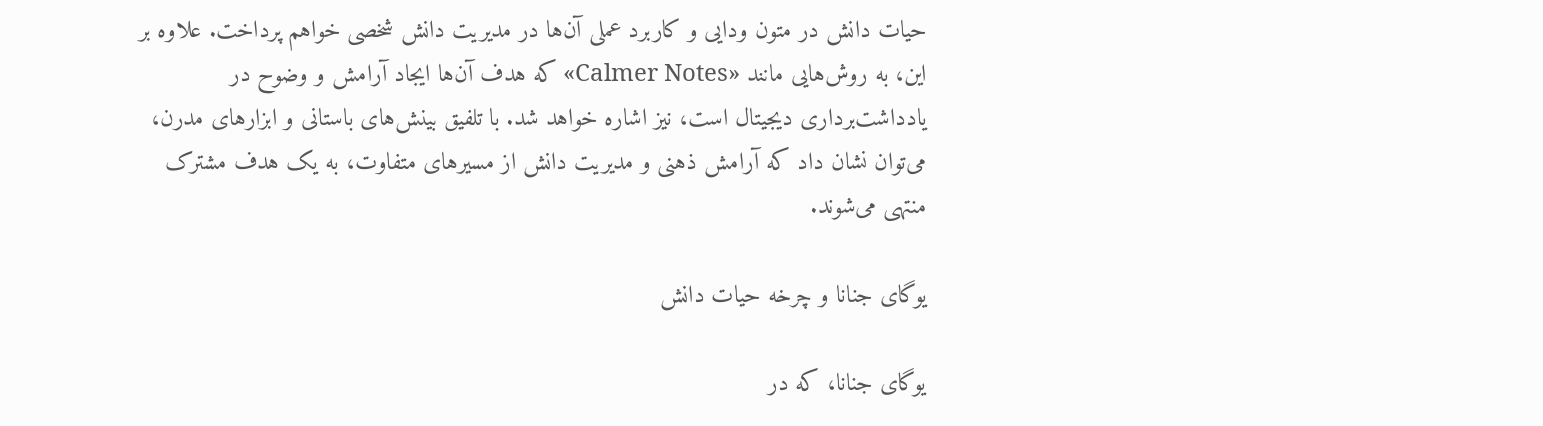حیات دانش در متون ودایی و کاربرد عملی آن‌ها در مدیریت دانش شخصی خواهم پرداخت. علاوه بر این، به روش‌هایی مانند «Calmer Notes» که هدف آن‌ها ایجاد آرامش و وضوح در یادداشت‌برداری دیجیتال است، نیز اشاره خواهد شد. با تلفیق بینش‌های باستانی و ابزارهای مدرن، می‌توان نشان داد که آرامش ذهنی و مدیریت دانش از مسیرهای متفاوت، به یک هدف مشترک منتهی می‌شوند.

یوگای جنانا و چرخه حیات دانش

یوگای جنانا، که در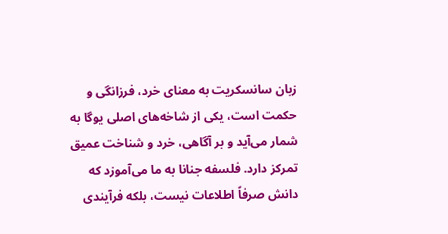زبان سانسکریت به معنای خرد، فرزانگی و حکمت است، یکی از شاخه‌های اصلی یوگا به شمار می‌آید و بر آگاهی، خرد و شناخت عمیق تمرکز دارد. فلسفه جنانا به ما می‌آموزد که دانش صرفاً اطلاعات نیست، بلکه فرآیندی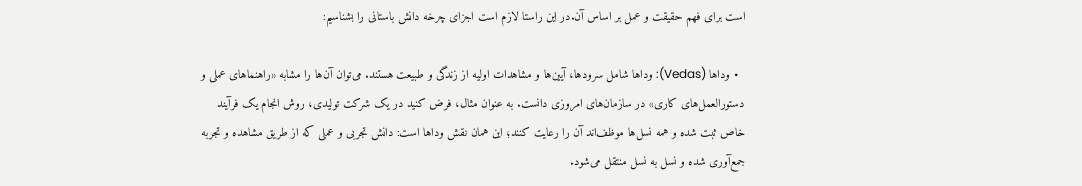است برای فهم حقیقت و عمل بر اساس آن.در این راستا لازم است اجزای چرخه دانش باستانی را بشناسیم:

  • وداها (Vedas): وداها شامل سرودها، آیین‌ها و مشاهدات اولیه از زندگی و طبیعت هستند. می‌توان آن‌ها را مشابه «راهنماهای عملی و دستورالعمل‌های کاری» در سازمان‌های امروزی دانست. به عنوان مثال، فرض کنید در یک شرکت تولیدی، روش انجام یک فرآیند خاص ثبت شده و همه نسل‌ها موظف‌اند آن را رعایت کنند؛ این همان نقش وداها است: دانش تجربی و عملی که از طریق مشاهده و تجربه جمع‌آوری شده و نسل به نسل منتقل می‌شود.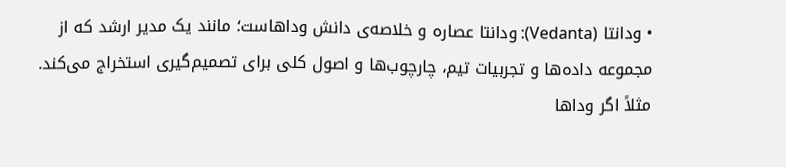• ودانتا (Vedanta): ودانتا عصاره و خلاصه‌ی دانش وداهاست؛ مانند یک مدیر ارشد که از مجموعه داده‌ها و تجربیات تیم، چارچوب‌ها و اصول کلی برای تصمیم‌گیری استخراج می‌کند. مثلاً اگر وداها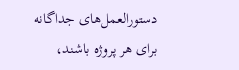دستورالعمل‌های جداگانه برای هر پروژه باشند،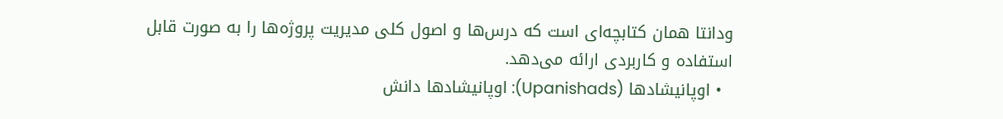ودانتا همان کتابچه‌ای است که درس‌ها و اصول کلی مدیریت پروژه‌ها را به صورت قابل استفاده و کاربردی ارائه می‌دهد.
  • اوپانیشادها (Upanishads): اوپانیشادها دانش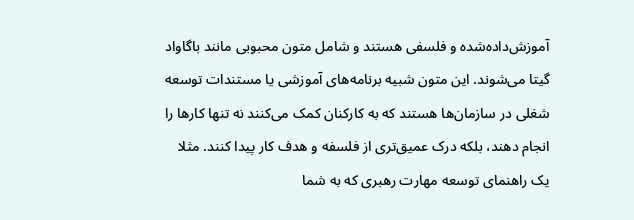آموزش‌داده‌شده و فلسفی هستند و شامل متون محبوبی مانند باگاواد گیتا می‌شوند. این متون شبیه برنامه‌های آموزشی یا مستندات توسعه شغلی در سازمان‌ها هستند که به کارکنان کمک می‌کنند نه تنها کارها را انجام دهند، بلکه درک عمیق‌تری از فلسفه و هدف کار پیدا کنند. مثلا یک راهنمای توسعه مهارت رهبری که به شما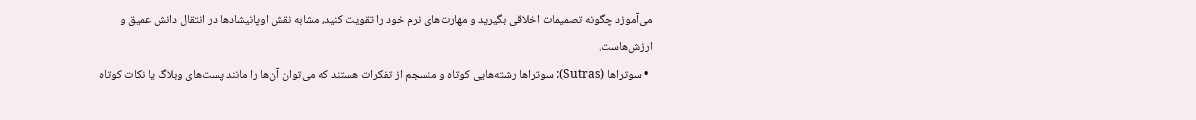می‌آموزد چگونه تصمیمات اخلاقی بگیرید و مهارت‌های نرم خود را تقویت کنید، مشابه نقش اوپانیشادها در انتقال دانش عمیق و ارزش‌هاست.
  • سوتراها (Sutras): سوتراها رشته‌هایی کوتاه و منسجم از تفکرات هستند که می‌توان آن‌ها را مانند پست‌های وبلاگ یا نکات کوتاه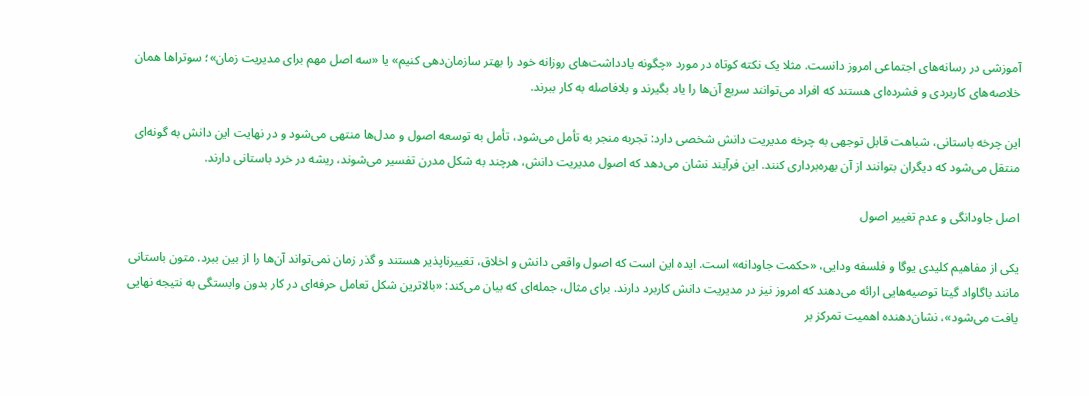آموزشی در رسانه‌های اجتماعی امروز دانست. مثلا یک نکته کوتاه در مورد «چگونه یادداشت‌های روزانه خود را بهتر سازمان‌دهی کنیم» یا «سه اصل مهم برای مدیریت زمان»؛ سوتراها همان خلاصه‌های کاربردی و فشرده‌ای هستند که افراد می‌توانند سریع آن‌ها را یاد بگیرند و بلافاصله به کار ببرند.

این چرخه باستانی، شباهت قابل توجهی به چرخه مدیریت دانش شخصی دارد: تجربه منجر به تأمل می‌شود، تأمل به توسعه اصول و مدل‌ها منتهی می‌شود و در نهایت این دانش به گونه‌ای منتقل می‌شود که دیگران بتوانند از آن بهره‌برداری کنند. این فرآیند نشان می‌دهد که اصول مدیریت دانش، هرچند به شکل مدرن تفسیر می‌شوند، ریشه در خرد باستانی دارند.

اصل جاودانگی و عدم تغییر اصول

یکی از مفاهیم کلیدی یوگا و فلسفه ودایی، «حکمت جاودانه» است. ایده این است که اصول واقعی دانش و اخلاق، تغییرناپذیر هستند و گذر زمان نمی‌تواند آن‌ها را از بین ببرد. متون باستانی مانند باگاواد گیتا توصیه‌هایی ارائه می‌دهند که امروز نیز در مدیریت دانش کاربرد دارند. برای مثال، جمله‌ای که بیان می‌کند: «بالاترین شکل تعامل حرفه‌ای در کار بدون وابستگی به نتیجه نهایی یافت می‌شود»، نشان‌دهنده اهمیت تمرکز بر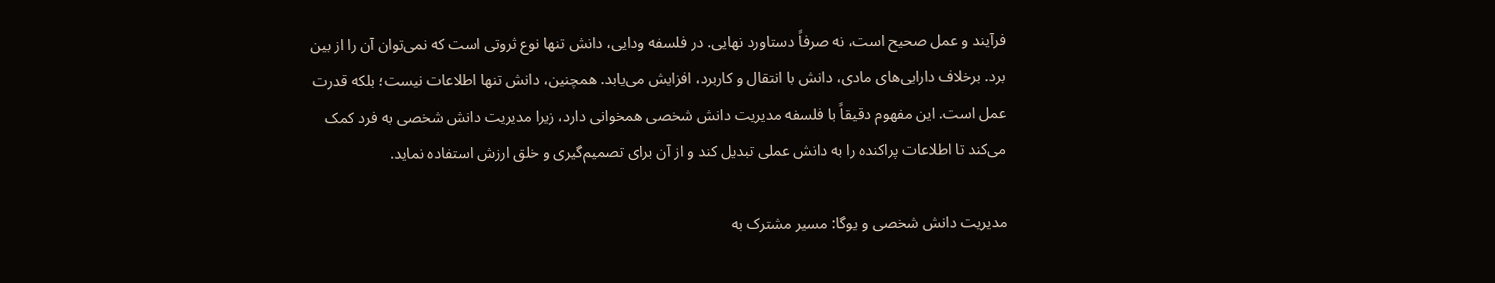فرآیند و عمل صحیح است، نه صرفاً دستاورد نهایی. در فلسفه ودایی، دانش تنها نوع ثروتی است که نمی‌توان آن را از بین برد. برخلاف دارایی‌های مادی، دانش با انتقال و کاربرد، افزایش می‌یابد. همچنین، دانش تنها اطلاعات نیست؛ بلکه قدرت عمل است. این مفهوم دقیقاً با فلسفه مدیریت دانش شخصی همخوانی دارد، زیرا مدیریت دانش شخصی به فرد کمک می‌کند تا اطلاعات پراکنده را به دانش عملی تبدیل کند و از آن برای تصمیم‌گیری و خلق ارزش استفاده نماید.

مدیریت دانش شخصی و یوگا: مسیر مشترک به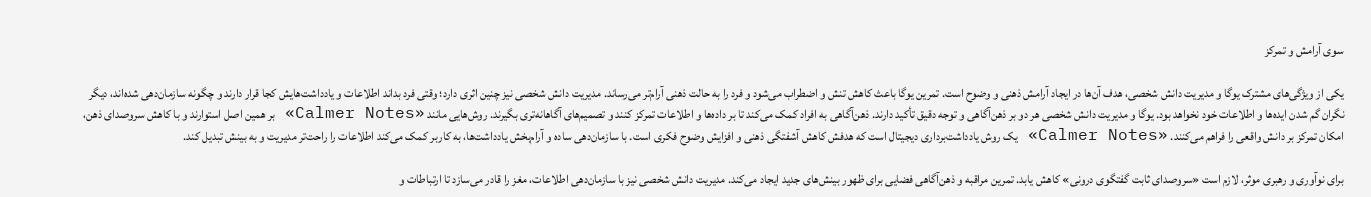سوی آرامش و تمرکز

یکی از ویژگی‌های مشترک یوگا و مدیریت دانش شخصی، هدف آن‌ها در ایجاد آرامش ذهنی و وضوح است. تمرین یوگا باعث کاهش تنش و اضطراب می‌شود و فرد را به حالت ذهنی آرام‌تر می‌رساند. مدیریت دانش شخصی نیز چنین اثری دارد؛ وقتی فرد بداند اطلاعات و یادداشت‌هایش کجا قرار دارند و چگونه سازمان‌دهی شده‌اند، دیگر نگران گم شدن ایده‌ها و اطلاعات خود نخواهد بود. یوگا و مدیریت دانش شخصی هر دو بر ذهن‌آگاهی و توجه دقیق تأکید دارند. ذهن‌آگاهی به افراد کمک می‌کند تا بر داده‌ها و اطلاعات تمرکز کنند و تصمیم‌های آگاهانه‌تری بگیرند. روش‌هایی مانند «Calmer Notes» بر همین اصل استوارند و با کاهش سروصدای ذهن، امکان تمرکز بر دانش واقعی را فراهم می‌کنند. «Calmer Notes» یک روش یادداشت‌برداری دیجیتال است که هدفش کاهش آشفتگی ذهنی و افزایش وضوح فکری است. با سازمان‌دهی ساده و آرام‌بخش یادداشت‌ها، به کاربر کمک می‌کند اطلاعات را راحت‌تر مدیریت و به بینش تبدیل کند.

برای نوآوری و رهبری موثر، لازم است «سروصدای ثابت گفتگوی درونی» کاهش یابد. تمرین مراقبه و ذهن‌آگاهی فضایی برای ظهور بینش‌های جدید ایجاد می‌کند. مدیریت دانش شخصی نیز با سازمان‌دهی اطلاعات، مغز را قادر می‌سازد تا ارتباطات و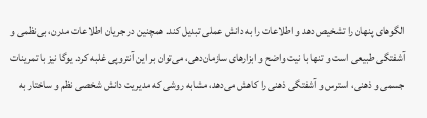الگوهای پنهان را تشخیص دهد و اطلاعات را به دانش عملی تبدیل کند. همچنین در جریان اطلاعات مدرن، بی‌نظمی و آشفتگی طبیعی است و تنها با نیت واضح و ابزارهای سازمان‌دهی، می‌توان بر این آنتروپی غلبه کرد. یوگا نیز با تمرینات جسمی و ذهنی، استرس و آشفتگی ذهنی را کاهش می‌دهد، مشابه روشی که مدیریت دانش شخصی نظم و ساختار به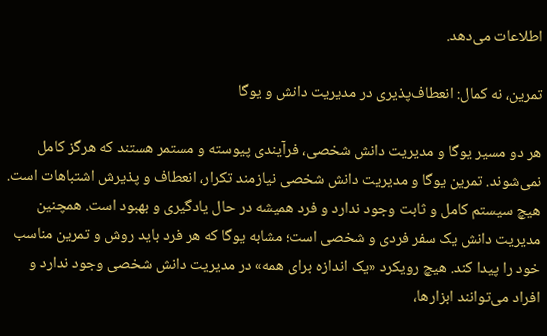اطلاعات می‌دهد.

تمرین، نه کمال: انعطاف‌پذیری در مدیریت دانش و یوگا

هر دو مسیر یوگا و مدیریت دانش شخصی، فرآیندی پیوسته و مستمر هستند که هرگز کامل نمی‌شوند. تمرین یوگا و مدیریت دانش شخصی نیازمند تکرار، انعطاف و پذیرش اشتباهات است. هیچ سیستم کامل و ثابت وجود ندارد و فرد همیشه در حال یادگیری و بهبود است. همچنین مدیریت دانش یک سفر فردی و شخصی است؛ مشابه یوگا که هر فرد باید روش و تمرین مناسب خود را پیدا کند. هیچ رویکرد «یک اندازه برای همه» در مدیریت دانش شخصی وجود ندارد و افراد می‌توانند ابزارها،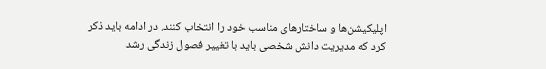اپلیکیشن‌ها و ساختارهای مناسب خود را انتخاب کنند. در ادامه باید ذکر کرد که مدیریت دانش شخصی باید با تغییر فصول زندگی رشد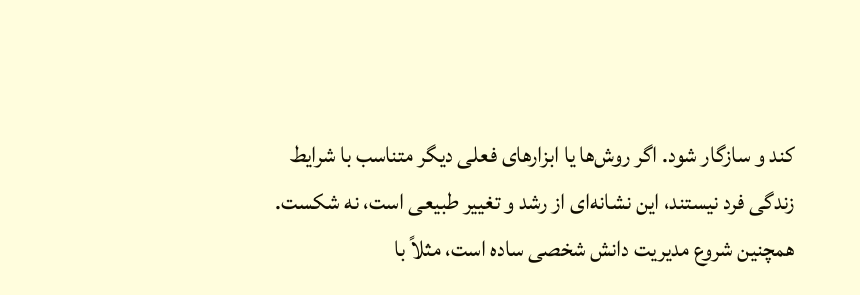کند و سازگار شود. اگر روش‌ها یا ابزارهای فعلی دیگر متناسب با شرایط زندگی فرد نیستند، این نشانه‌ای از رشد و تغییر طبیعی است، نه شکست. همچنین شروع مدیریت دانش شخصی ساده است، مثلاً با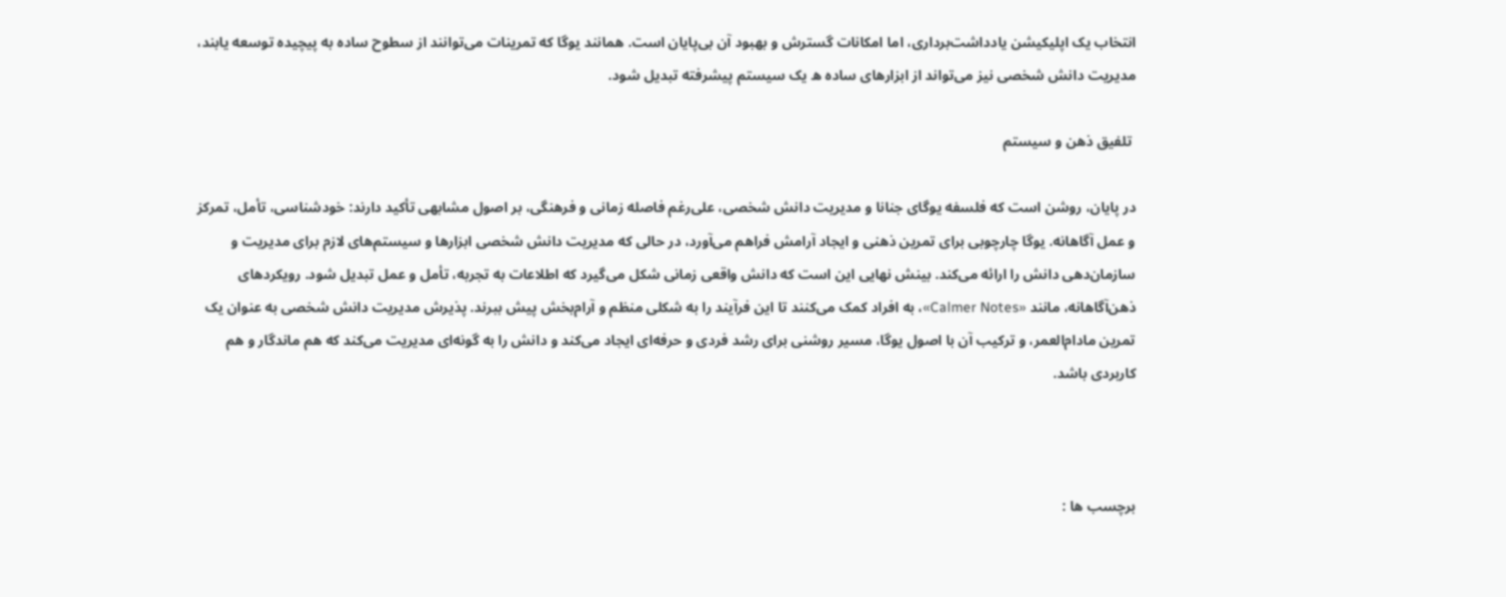انتخاب یک اپلیکیشن یادداشت‌برداری، اما امکانات گسترش و بهبود آن بی‌پایان است. همانند یوگا که تمرینات می‌توانند از سطوح ساده به پیچیده توسعه یابند، مدیریت دانش شخصی نیز می‌تواند از ابزارهای ساده ه یک سیستم پیشرفته تبدیل شود.

 تلفیق ذهن و سیستم

در پایان، روشن است که فلسفه یوگای جنانا و مدیریت دانش شخصی، علی‌رغم فاصله زمانی و فرهنگی، بر اصول مشابهی تأکید دارند: خودشناسی، تأمل، تمرکز و عمل آگاهانه. یوگا چارچوبی برای تمرین ذهنی و ایجاد آرامش فراهم می‌آورد، در حالی که مدیریت دانش شخصی ابزارها و سیستم‌های لازم برای مدیریت و سازمان‌دهی دانش را ارائه می‌کند. بینش نهایی این است که دانش واقعی زمانی شکل می‌گیرد که اطلاعات به تجربه، تأمل و عمل تبدیل شود. رویکردهای ذهن‌آگاهانه، مانند «Calmer Notes»، به افراد کمک می‌کنند تا این فرآیند را به شکلی منظم و آرام‌بخش پیش ببرند. پذیرش مدیریت دانش شخصی به عنوان یک تمرین مادام‌العمر، و ترکیب آن با اصول یوگا، مسیر روشنی برای رشد فردی و حرفه‌ای ایجاد می‌کند و دانش را به گونه‌ای مدیریت می‌کند که هم ماندگار و هم کاربردی باشد.



برچسب ها :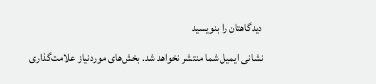دیدگاهتان را بنویسید

نشانی ایمیل شما منتشر نخواهد شد. بخش‌های موردنیاز علامت‌گذاری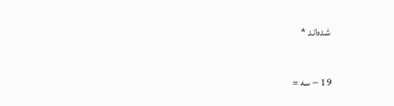شده‌اند *

19 − سه =